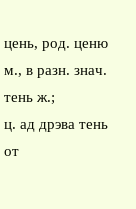цень, род. ценю м., в разн. знач. тень ж.;
ц. ад дрэва тень от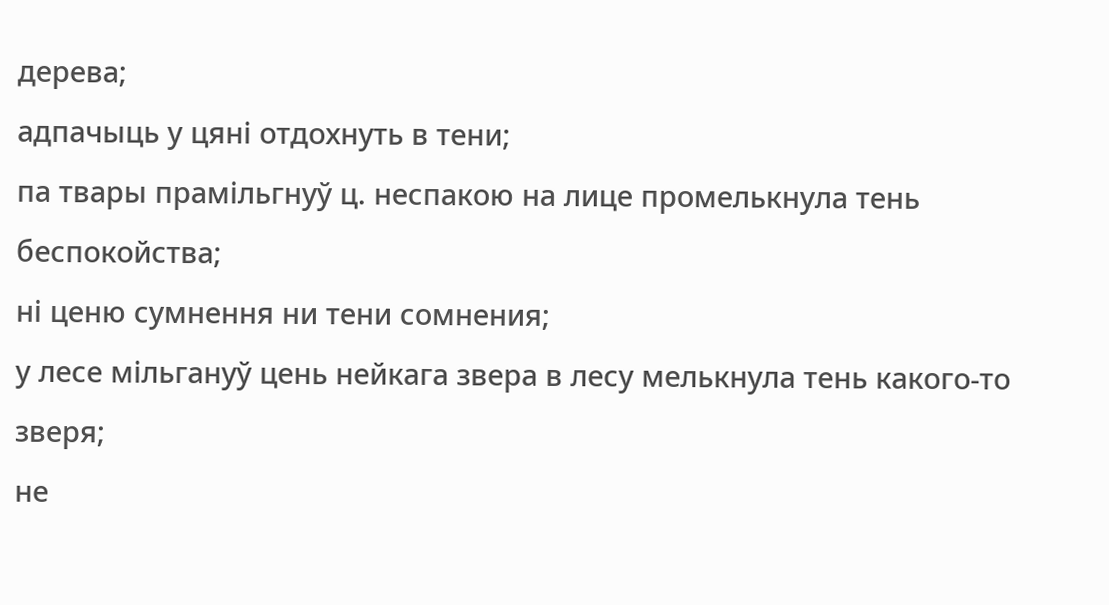дерева;
адпачыць у цяні отдохнуть в тени;
па твары прамільгнуў ц. неспакою на лице промелькнула тень беспокойства;
ні ценю сумнення ни тени сомнения;
у лесе мільгануў цень нейкага звера в лесу мелькнула тень какого-то зверя;
не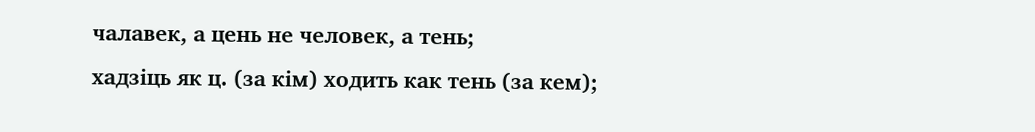чалавек, а цень не человек, а тень;
хадзіць як ц. (за кім) ходить как тень (за кем);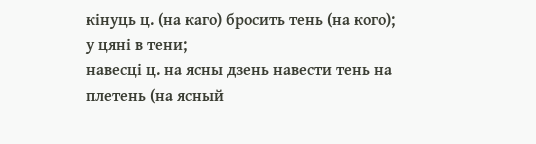кінуць ц. (на каго) бросить тень (на кого);
у цяні в тени;
навесці ц. на ясны дзень навести тень на плетень (на ясный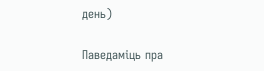день)

Паведаміць пра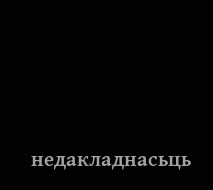недакладнасьць